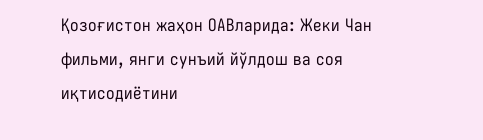Қозоғистон жаҳон ОАВларида: Жеки Чан фильми, янги сунъий йўлдош ва соя иқтисодиётини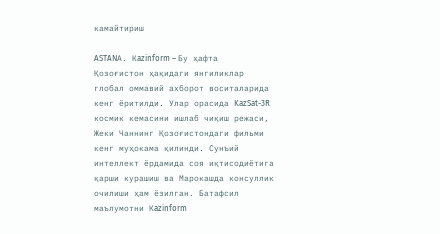камайтириш

ASTANА. Кazinform – Бу ҳафта Қозоғистон ҳақидаги янгиликлар глобал оммавий ахборот воситаларида кенг ёритилди. Улар орасида KazSat-3R космик кемасини ишлаб чиқиш режаси, Жеки Чаннинг Қозоғистондаги фильми кенг муҳокама қилинди. Сунъий интеллект ёрдамида соя иқтисодиётига қарши курашиш ва Марокашда консуллик очилиши ҳам ёзилган. Батафсил маълумотни Кazinform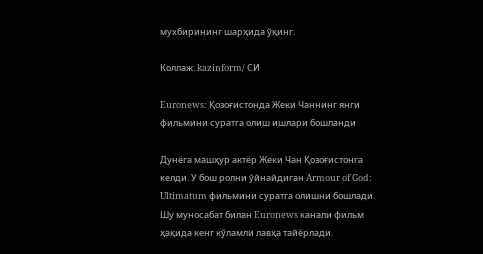мухбирининг шарҳида ўқинг.

Коллаж: kazinform/ СИ

Euronews: Қозоғистонда Жеки Чаннинг янги фильмини суратга олиш ишлари бошланди

Дунёга машҳур актёр Жеки Чан Қозоғистонга келди. У бош ролни ўйнайдиган Armour of God: Ultimatum фильмини суратга олишни бошлади. Шу муносабат билан Euronews канали фильм ҳақида кенг кўламли лавҳа тайёрлади.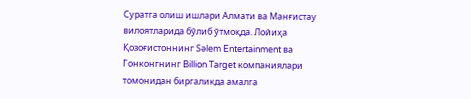Суратга олиш ишлари Алмати ва Манғистау вилоятларида бўлиб ўтмоқда. Лойиҳа Қозоғистоннинг Sәlem Entertainment ва Гонконгнинг Billion Target компаниялари томонидан биргаликда амалга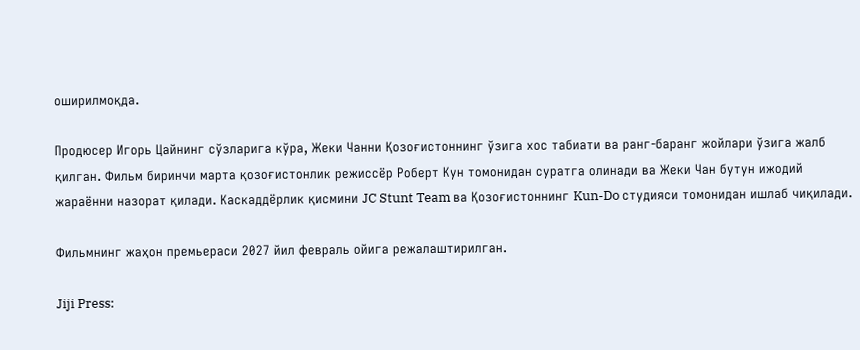оширилмоқда.

Продюсер Игорь Цайнинг сўзларига кўра, Жеки Чанни Қозоғистоннинг ўзига хос табиати ва ранг-баранг жойлари ўзига жалб қилган. Фильм биринчи марта қозоғистонлик режиссёр Роберт Кун томонидан суратга олинади ва Жеки Чан бутун ижодий жараённи назорат қилади. Каскаддёрлик қисмини JC Stunt Team ва Қозоғистоннинг Kun-Do студияси томонидан ишлаб чиқилади.

Фильмнинг жаҳон премьераси 2027 йил февраль ойига режалаштирилган.

Jiji Press: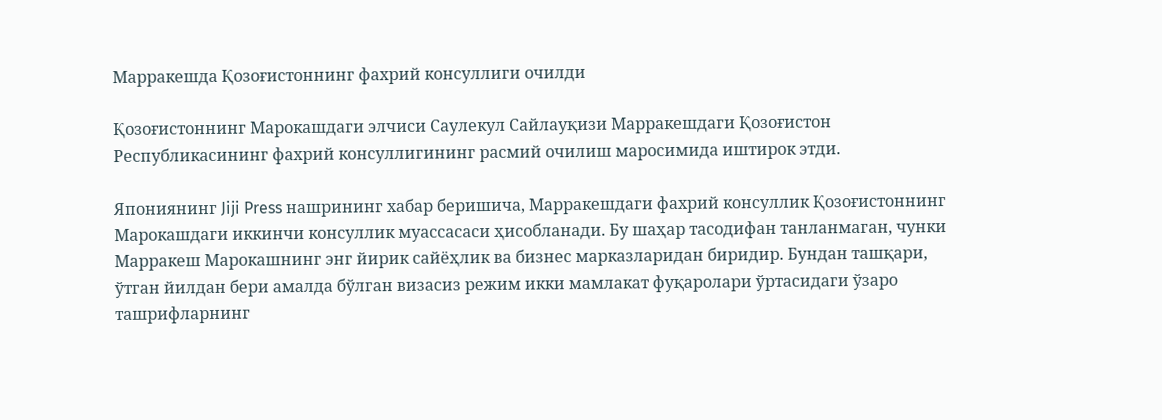Марракешда Қозоғистоннинг фахрий консуллиги очилди

Қозоғистоннинг Марокашдаги элчиси Саулекул Сайлауқизи Марракешдаги Қозоғистон Республикасининг фахрий консуллигининг расмий очилиш маросимида иштирок этди.

Япониянинг Jiji Press нашрининг хабар беришича, Марракешдаги фахрий консуллик Қозоғистоннинг Марокашдаги иккинчи консуллик муассасаси ҳисобланади. Бу шаҳар тасодифан танланмаган, чунки Марракеш Марокашнинг энг йирик сайёҳлик ва бизнес марказларидан биридир. Бундан ташқари, ўтган йилдан бери амалда бўлган визасиз режим икки мамлакат фуқаролари ўртасидаги ўзаро ташрифларнинг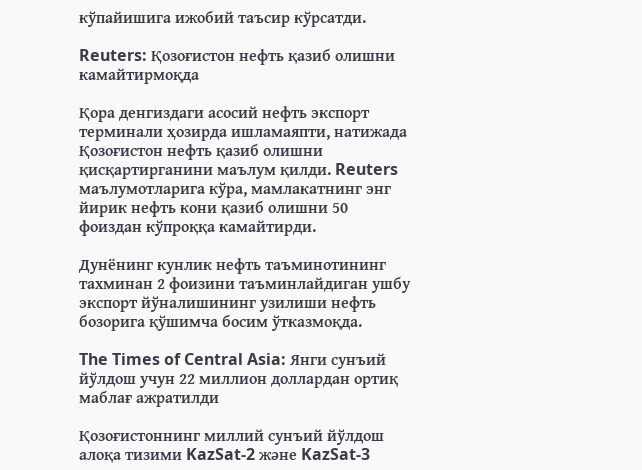кўпайишига ижобий таъсир кўрсатди.

Reuters: Қозоғистон нефть қазиб олишни камайтирмоқда

Қора денгиздаги асосий нефть экспорт терминали ҳозирда ишламаяпти, натижада Қозоғистон нефть қазиб олишни қисқартирганини маълум қилди. Reuters маълумотларига кўра, мамлакатнинг энг йирик нефть кони қазиб олишни 50 фоиздан кўпроққа камайтирди.

Дунёнинг кунлик нефть таъминотининг тахминан 2 фоизини таъминлайдиган ушбу экспорт йўналишининг узилиши нефть бозорига қўшимча босим ўтказмоқда.

The Times of Central Asia: Янги сунъий йўлдош учун 22 миллион доллардан ортиқ маблағ ажратилди

Қозоғистоннинг миллий сунъий йўлдош алоқа тизими KazSat-2 және KazSat-3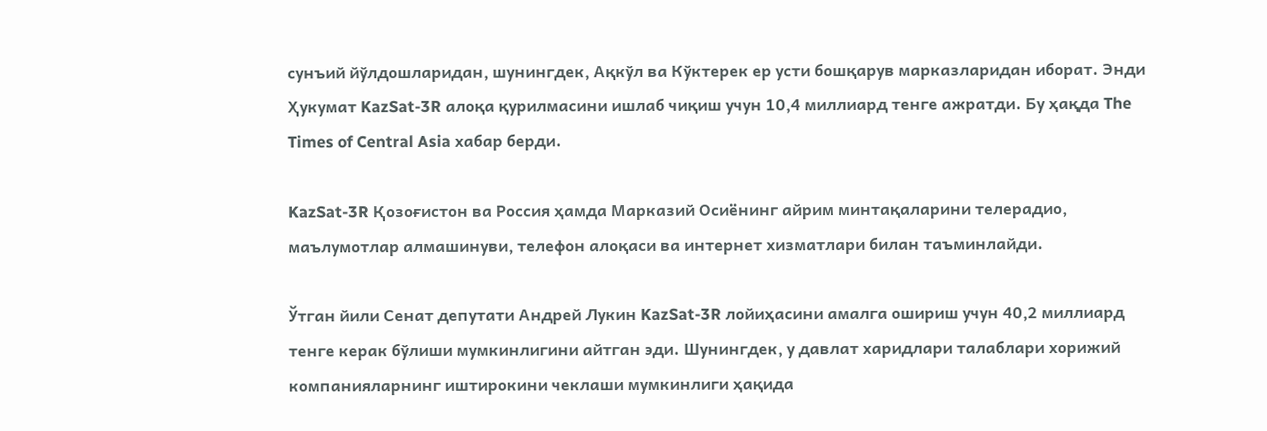сунъий йўлдошларидан, шунингдек, Ақкўл ва Кўктерек ер усти бошқарув марказларидан иборат. Энди Ҳукумат KazSat-3R алоқа қурилмасини ишлаб чиқиш учун 10,4 миллиард тенге ажратди. Бу ҳақда The Times of Central Asia хабар берди.

KazSat-3R Қозоғистон ва Россия ҳамда Марказий Осиёнинг айрим минтақаларини телерадио, маълумотлар алмашинуви, телефон алоқаси ва интернет хизматлари билан таъминлайди.

Ўтган йили Сенат депутати Андрей Лукин KazSat-3R лойиҳасини амалга ошириш учун 40,2 миллиард тенге керак бўлиши мумкинлигини айтган эди. Шунингдек, у давлат харидлари талаблари хорижий компанияларнинг иштирокини чеклаши мумкинлиги ҳақида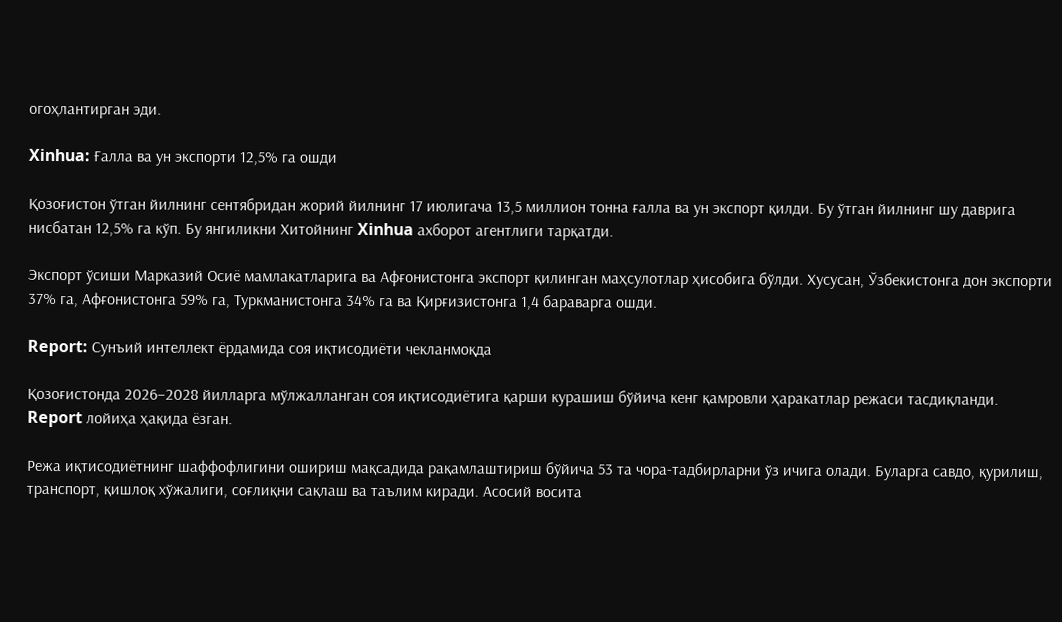огоҳлантирган эди.

Xinhua: Ғалла ва ун экспорти 12,5% га ошди

Қозоғистон ўтган йилнинг сентябридан жорий йилнинг 17 июлигача 13,5 миллион тонна ғалла ва ун экспорт қилди. Бу ўтган йилнинг шу даврига нисбатан 12,5% га кўп. Бу янгиликни Хитойнинг Xinhua ахборот агентлиги тарқатди.

Экспорт ўсиши Марказий Осиё мамлакатларига ва Афғонистонга экспорт қилинган маҳсулотлар ҳисобига бўлди. Хусусан, Ўзбекистонга дон экспорти 37% га, Афғонистонга 59% га, Туркманистонга 34% га ва Қирғизистонга 1,4 бараварга ошди.

Report: Сунъий интеллект ёрдамида соя иқтисодиёти чекланмоқда

Қозоғистонда 2026–2028 йилларга мўлжалланган соя иқтисодиётига қарши курашиш бўйича кенг қамровли ҳаракатлар режаси тасдиқланди. Report лойиҳа ҳақида ёзган.

Режа иқтисодиётнинг шаффофлигини ошириш мақсадида рақамлаштириш бўйича 53 та чора-тадбирларни ўз ичига олади. Буларга савдо, қурилиш, транспорт, қишлоқ хўжалиги, соғлиқни сақлаш ва таълим киради. Асосий восита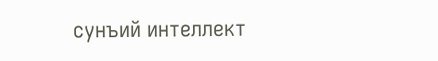сунъий интеллект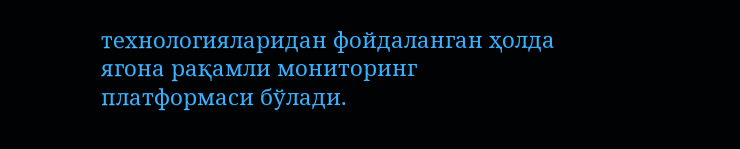технологияларидан фойдаланган ҳолда ягона рақамли мониторинг платформаси бўлади.